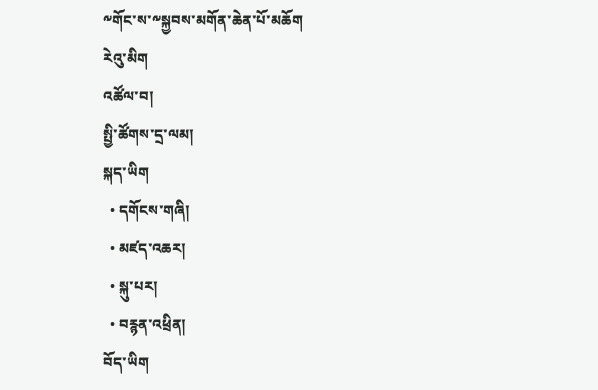༸གོང་ས་༸སྐྱབས་མགོན་ཆེན་པོ་མཆོག
རེའུ་མིག
འཚོལ་བ།
སྤྱི་ཚོགས་དྲ་ལམ།
སྐད་ཡིག
  • དགོངས་གཞི།
  • མཛད་འཆར།
  • སྐུ་པར།
  • བརྙན་འཕྲིན།
བོད་ཡིག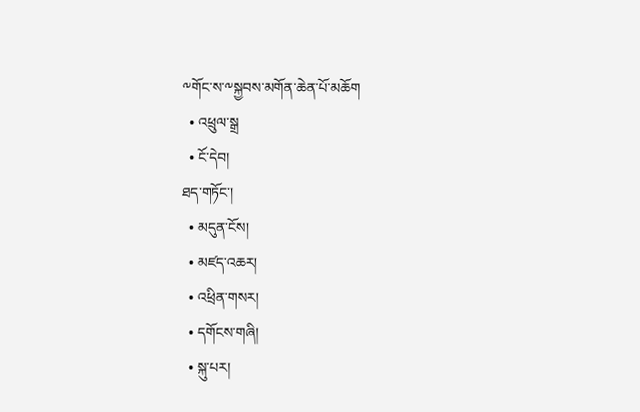༸གོང་ས་༸སྐྱབས་མགོན་ཆེན་པོ་མཆོག
  • འཕྲུལ་སྒྲ
  • ངོ་དེབ།
ཐད་གཏོང་།
  • མདུན་ངོས།
  • མཛད་འཆར།
  • འཕྲིན་གསར།
  • དགོངས་གཞི།
  • སྐུ་པར།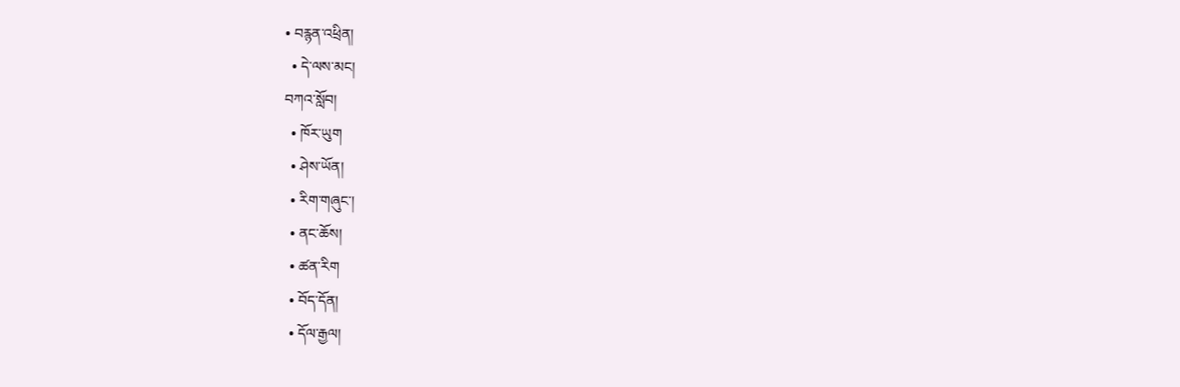• བརྙན་འཕྲིན།
  • དེ་ལས་མང།
བཀའ་སློབ།
  • ཁོར་ཡུག
  • ཤེས་ཡོན།
  • རིག་གཞུང་།
  • ནང་ཆོས།
  • ཚན་རིག
  • བོད་དོན།
  • དོལ་རྒྱལ།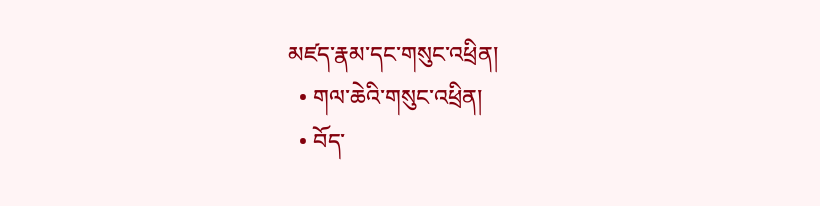མཛད་རྣམ་དང་གསུང་འཕྲིན།
  • གལ་ཆེའི་གསུང་འཕྲིན།
  • བོད་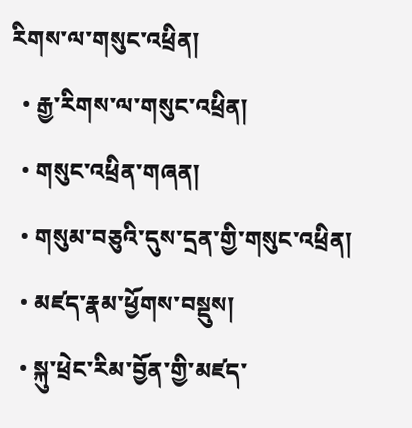རིགས་ལ་གསུང་འཕྲིན།
  • རྒྱ་རིགས་ལ་གསུང་འཕྲིན།
  • གསུང་འཕྲིན་གཞན།
  • གསུམ་བཅུའི་དུས་དྲན་གྱི་གསུང་འཕྲིན།
  • མཛད་རྣམ་ཕྱོགས་བསྡུས།
  • སྐུ་ཕྲེང་རིམ་བྱོན་གྱི་མཛད་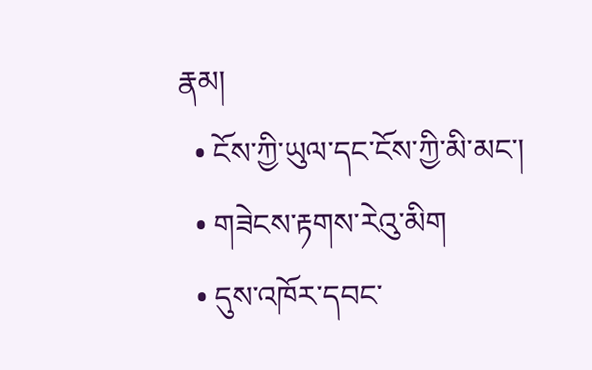རྣམ།
  • ངོས་ཀྱི་ཡུལ་དང་ངོས་ཀྱི་མི་མང་།
  • གཟེངས་རྟགས་རེའུ་མིག
  • དུས་འཁོར་དབང་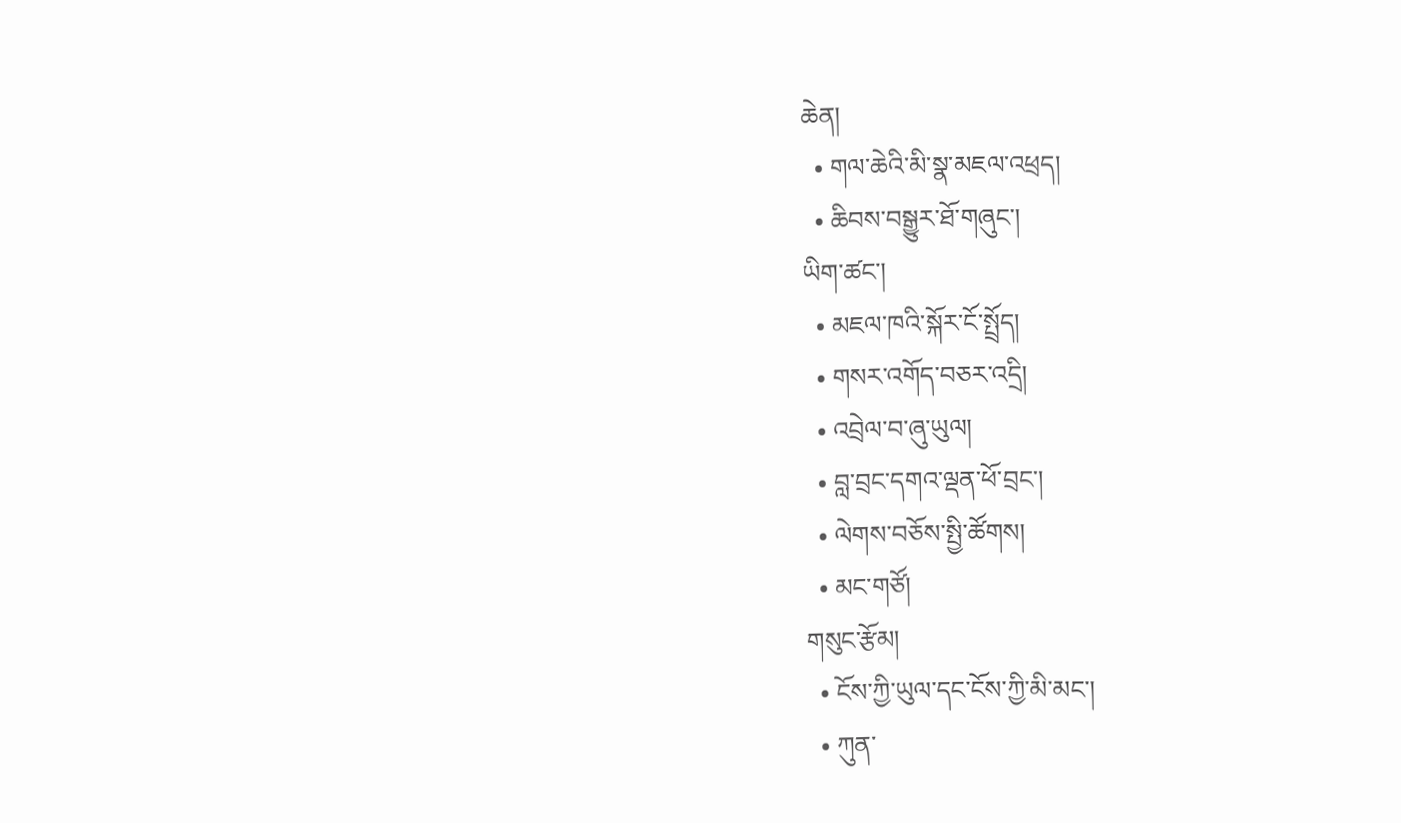ཆེན།
  • གལ་ཆེའི་མི་སྣ་མཇལ་འཕྲད།
  • ཆིབས་བསྒྱུར་ཐོ་གཞུང་།
ཡིག་ཚང་།
  • མཇལ་ཁའི་སྐོར་ངོ་སྤྲོད།
  • གསར་འགོད་བཅར་འདྲི།
  • འབྲེལ་བ་ཞུ་ཡུལ།
  • བླ་བྲང་དགའ་ལྡན་ཕོ་བྲང་།
  • ལེགས་བཅོས་སྤྱི་ཚོགས།
  • མང་གཙོ།
གསུང་རྩོམ།
  • ངོས་ཀྱི་ཡུལ་དང་ངོས་ཀྱི་མི་མང་།
  • ཀུན་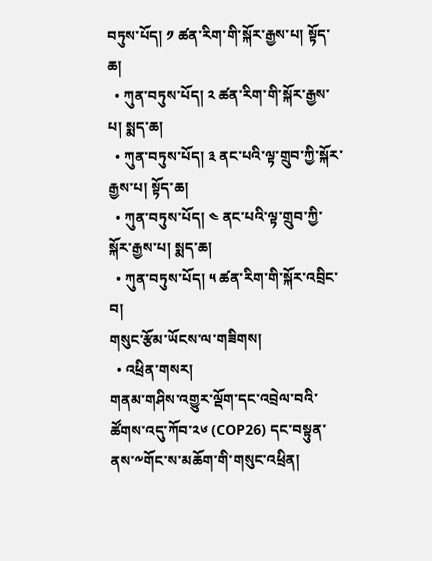བཏུས་པོད། ༡ ཚན་རིག་གི་སྐོར་རྒྱས་པ། སྟོད་ཆ།
  • ཀུན་བཏུས་པོད། ༢ ཚན་རིག་གི་སྐོར་རྒྱས་པ། སྨད་ཆ།
  • ཀུན་བཏུས་པོད། ༣ ནང་པའི་ལྟ་གྲུབ་ཀྱི་སྐོར་རྒྱས་པ། སྟོད་ཆ།
  • ཀུན་བཏུས་པོད། ༤ ནང་པའི་ལྟ་གྲུབ་ཀྱི་སྐོར་རྒྱས་པ། སྨད་ཆ།
  • ཀུན་བཏུས་པོད། ༥ ཚན་རིག་གི་སྐོར་འབྲིང་བ།
གསུང་རྩོམ་ཡོངས་ལ་གཟིགས།
  • འཕྲིན་གསར།
གནམ་གཤིས་འགྱུར་ལྡོག་དང་འབྲེལ་བའི་ཚོགས་འདུ་ཀོབ་༢༦ (COP26) དང་བསྟུན་ནས་༸གོང་ས་མཆོག་གི་གསུང་འཕྲིན།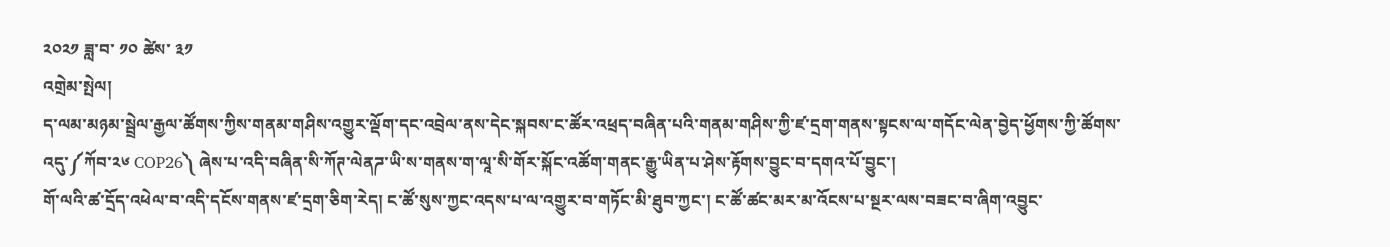༢༠༢༡ ཟླ་བ་ ༡༠ ཚེས་ ༣༡
འགྲེམ་སྤེལ།
ད་ལམ་མཉམ་སྦྲེལ་རྒྱལ་ཚོགས་ཀྱིས་གནམ་གཤིས་འགྱུར་ལྡོག་དང་འབྲེལ་ནས་དེང་སྐབས་ང་ཚོར་འཕྲད་བཞིན་པའི་གནམ་གཤིས་ཀྱི་ཛ་དྲག་གནས་སྟངས་ལ་གདོང་ལེན་བྱེད་ཕྱོགས་ཀྱི་ཚོགས་འདུ་༼ཀོབ་༢༦ COP26༽ ཞེས་པ་འདི་བཞིན་སི་ཀོཊ་ལེནཌ་ཡི་ས་གནས་ག་ལཱ་སི་གོར་སྐོང་འཚོག་གནང་རྒྱུ་ཡིན་པ་ཤེས་རྟོགས་བྱུང་བ་དགའ་པོ་བྱུང་།
གོ་ལའི་ཚ་དྲོད་འཕེལ་བ་འདི་དངོས་གནས་ཛ་དྲག་ཅིག་རེད། ང་ཚོ་སུས་ཀྱང་འདས་པ་ལ་འགྱུར་བ་གཏོང་མི་ཐུབ་ཀྱང་། ང་ཚོ་ཚང་མར་མ་འོངས་པ་སྔར་ལས་བཟང་བ་ཞིག་འབྱུང་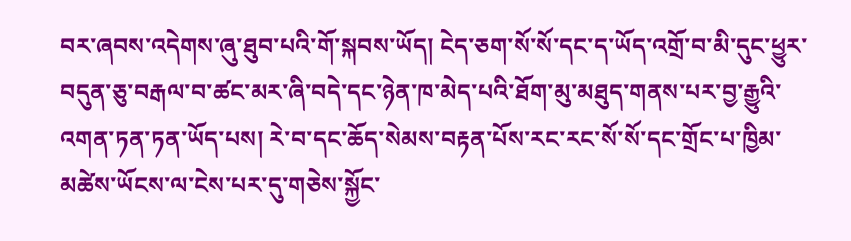བར་ཞབས་འདེགས་ཞུ་ཐུབ་པའི་གོ་སྐབས་ཡོད། ངེད་ཅག་སོ་སོ་དང་ད་ཡོད་འགྲོ་བ་མི་དུང་ཕྱུར་བདུན་ཅུ་བརྒལ་བ་ཚང་མར་ཞི་བདེ་དང་ཉེན་ཁ་མེད་པའི་ཐོག་མུ་མཐུད་གནས་པར་བྱ་རྒྱུའི་འགན་ཏན་ཏན་ཡོད་པས། རེ་བ་དང་ཆོད་སེམས་བརྟན་པོས་རང་རང་སོ་སོ་དང་གྲོང་པ་ཁྱིམ་མཚེས་ཡོངས་ལ་ངེས་པར་དུ་གཅེས་སྐྱོང་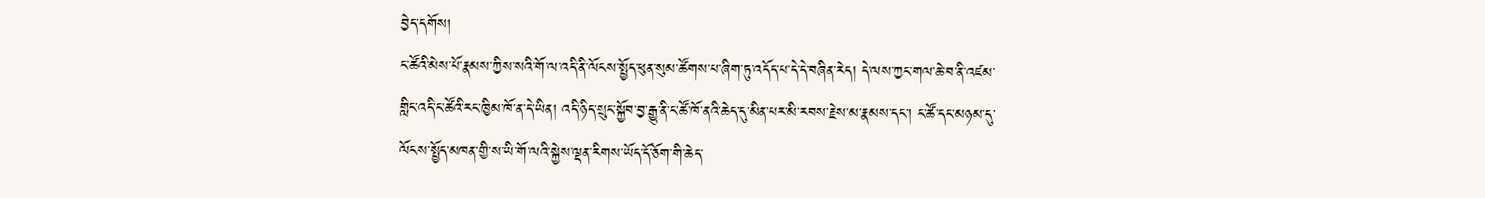བྱེད་དགོས།
ང་ཚོའི་མེས་པོ་རྣམས་ཀྱིས་སའི་གོ་ལ་འདི་ནི་ལོངས་སྤྱོད་ཕུན་སུམ་ཚོགས་པ་ཞིག་ཏུ་འདོད་པ་དེ་དེ་བཞིན་རེད། དེ་ལས་ཀྱང་གལ་ཆེ་བ་ནི་འཛམ་གླིང་འདི་ང་ཚོའི་རང་ཁྱིམ་ཁོ་ན་དེ་ཡིན། འདི་ཉིད་སྲུང་སྐྱོབ་བྱ་རྒྱུ་ནི་ང་ཚོ་ཁོ་ནའི་ཆེད་དུ་མིན་པར་མི་རབས་རྗེས་མ་རྣམས་དང་། ང་ཚོ་དང་མཉམ་དུ་ལོངས་སྤྱོད་མཁན་གྱི་ས་ཡི་གོ་ལའི་སྐྱེས་ལྡན་རིགས་ཡོད་དོ་ཅོག་གི་ཆེད་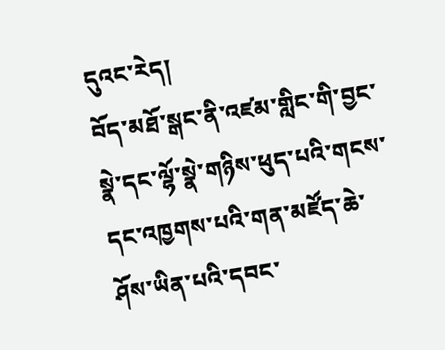དུའང་རེད།
བོད་མཐོ་སྒང་ནི་འཛམ་གླིང་གི་བྱང་སྣེ་དང་ལྷོ་སྣེ་གཉིས་ཕུད་པའི་གངས་དང་འཁྱགས་པའི་གན་མཛོད་ཆེ་ཤོས་ཡིན་པའི་དབང་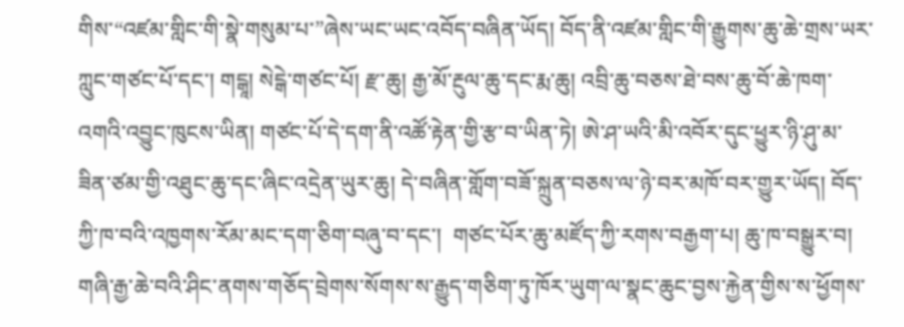གིས་“འཛམ་གླིང་གི་སྣེ་གསུམ་པ་”ཞེས་ཡང་ཡང་འབོད་བཞིན་ཡོད། བོད་ནི་འཛམ་གླིང་གི་རྒྱུགས་ཆུ་ཆེ་གྲས་ཡར་ཀླུང་གཙང་པོ་དང་། གངྒཱ། སེངྒེ་གཙང་པོ། རྫ་ཆུ། རྒྱ་མོ་རྔུལ་ཆུ་དང་རྨ་ཆུ། འབྲི་ཆུ་བཅས་ཐེ་བས་ཆུ་བོ་ཆེ་ཁག་འགའི་འབྱུང་ཁུངས་ཡིན། གཙང་པོ་དེ་དག་ནི་འཚོ་རྟེན་གྱི་རྩ་བ་ཡིན་ཏེ། ཨེ་ཤ་ཡའི་མི་འབོར་དུང་ཕྱུར་ཉི་ཤུ་མ་ཟིན་ཙམ་གྱི་འཐུང་ཆུ་དང་ཞིང་འདྲེན་ཡུར་ཆུ། དེ་བཞིན་གློག་བཟོ་སྐྲུན་བཅས་ལ་ཉེ་བར་མཁོ་བར་གྱུར་ཡོད། བོད་ཀྱི་ཁ་བའི་འཁྱགས་རོམ་མང་དག་ཅིག་བཞུ་བ་དང་།  གཙང་པོར་ཆུ་མཛོད་ཀྱི་རགས་བརྒྱག་པ། ཆུ་ཁ་བསྒྱུར་བ། གཞི་རྒྱ་ཆེ་བའི་ཤིང་ནགས་གཅོད་བྲེགས་སོགས་ས་རྒྱུད་གཅིག་ཏུ་ཁོར་ཡུག་ལ་སྣང་ཆུང་བྱས་རྐྱེན་གྱིས་ས་ཕྱོགས་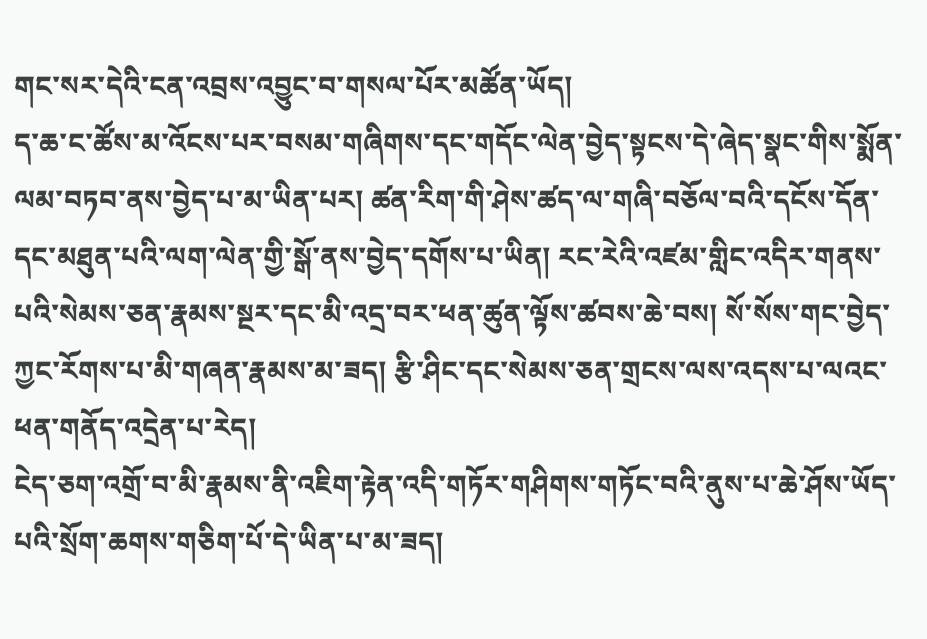གང་སར་དེའི་ངན་འབྲས་འབྱུང་བ་གསལ་པོར་མཚོན་ཡོད།
ད་ཆ་ང་ཚོས་མ་འོངས་པར་བསམ་གཞིགས་དང་གདོང་ལེན་བྱེད་སྟངས་དེ་ཞེད་སྣང་གིས་སྨོན་ལམ་བཏབ་ནས་བྱེད་པ་མ་ཡིན་པར། ཚན་རིག་གི་ཤེས་ཚད་ལ་གཞི་བཅོལ་བའི་དངོས་དོན་དང་མཐུན་པའི་ལག་ལེན་གྱི་སྒོ་ནས་བྱེད་དགོས་པ་ཡིན། རང་རེའི་འཛམ་གླིང་འདིར་གནས་པའི་སེམས་ཅན་རྣམས་སྔར་དང་མི་འདྲ་བར་ཕན་ཚུན་ལྟོས་ཚབས་ཆེ་བས། སོ་སོས་གང་བྱེད་ཀྱང་རོགས་པ་མི་གཞན་རྣམས་མ་ཟད། རྩི་ཤིང་དང་སེམས་ཅན་གྲངས་ལས་འདས་པ་ལའང་ཕན་གནོད་འདྲེན་པ་རེད།
ངེད་ཅག་འགྲོ་བ་མི་རྣམས་ནི་འཇིག་རྟེན་འདི་གཏོར་གཤིགས་གཏོང་བའི་ནུས་པ་ཆེ་ཤོས་ཡོད་པའི་སྲོག་ཆགས་གཅིག་པོ་དེ་ཡིན་པ་མ་ཟད།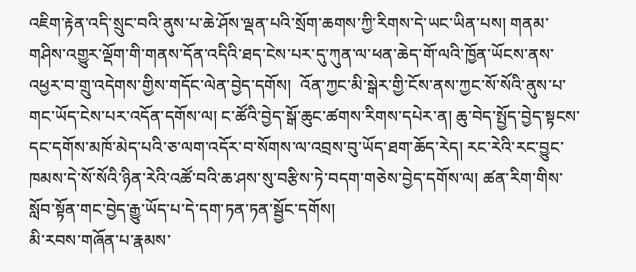འཇིག་རྟེན་འདི་སྲུང་བའི་ནུས་པ་ཆེ་ཤོས་ལྡན་པའི་སྲོག་ཆགས་ཀྱི་རིགས་དེ་ཡང་ཡིན་པས། གནམ་གཤིས་འགྱུར་ལྡོག་གི་གནས་དོན་འདིའི་ཐད་ངེས་པར་དུ་ཀུན་ལ་ཕན་ཆེད་གོ་ལའི་ཁྱོན་ཡོངས་ནས་འཕྱར་བ་གྲུ་འདེགས་གྱིས་གདོང་ལེན་བྱེད་དགོས།  འོན་ཀྱང་མི་སྒེར་གྱི་ངོས་ནས་ཀྱང་སོ་སོའི་ནུས་པ་གང་ཡོད་ངེས་པར་འདོན་དགོས་ལ། ང་ཚོའི་བྱེད་སྒོ་ཆུང་ཚགས་རིགས་དཔེར་ན། ཆུ་བེད་སྤྱོད་བྱེད་སྟངས་དང་དགོས་མཁོ་མེད་པའི་ཅ་ལག་འདོར་བ་སོགས་ལ་འབྲས་བུ་ཡོད་ཐག་ཆོད་རེད། རང་རེའི་རང་བྱུང་ཁམས་དེ་སོ་སོའི་ཉིན་རེའི་འཚོ་བའི་ཆ་ཤས་སུ་བརྩིས་ཏེ་བདག་གཅེས་བྱེད་དགོས་ལ། ཚན་རིག་གིས་སློབ་སྟོན་གང་བྱེད་རྒྱུ་ཡོད་པ་དེ་དག་ཏན་ཏན་སྦྱོང་དགོས།
མི་རབས་གཞོན་པ་རྣམས་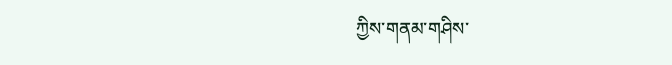ཀྱིས་གནམ་གཤིས་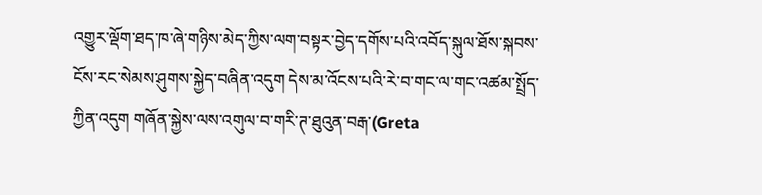འགྱུར་ལྡོག་ཐད་ཁ་ཞེ་གཉིས་མེད་ཀྱིས་ལག་བསྟར་བྱེད་དགོས་པའི་འབོད་སྐུལ་ཐོས་སྐབས་ངོས་རང་སེམས་ཤུགས་སྐྱེད་བཞིན་འདུག དེས་མ་འོངས་པའི་རེ་བ་གང་ལ་གང་འཚམ་སྤྲོད་ཀྱིན་འདུག གཞོན་སྐྱེས་ལས་འགུལ་བ་གརི་ཊ་ཐུའུན་བརྒ་(Greta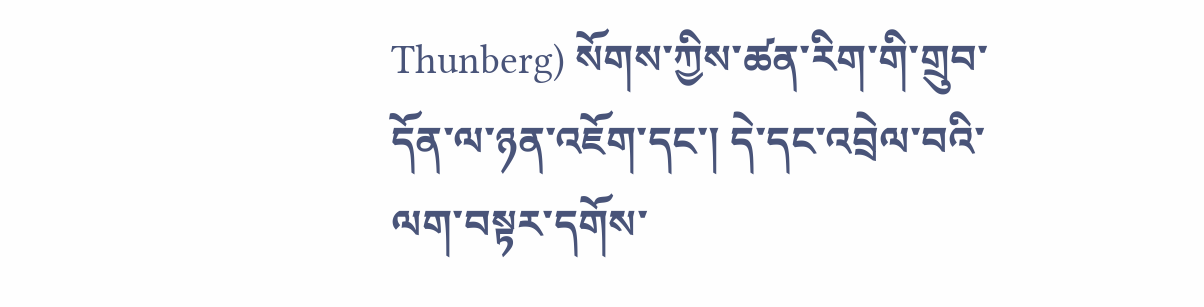Thunberg) སོགས་ཀྱིས་ཚན་རིག་གི་གྲུབ་དོན་ལ་ཉན་འཇོག་དང་། དེ་དང་འབྲེལ་བའི་ལག་བསྟར་དགོས་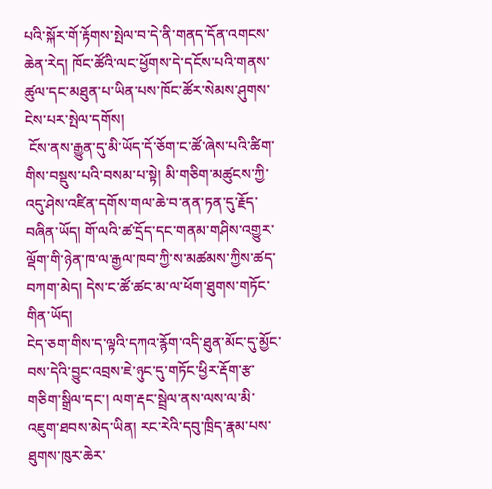པའི་སྐོར་གོ་རྟོགས་སྤེལ་བ་དེ་ནི་གནད་དོན་འགངས་ཆེན་རེད། ཁོང་ཚོའི་ལང་ཕྱོགས་དེ་དངོས་པའི་གནས་ཚུལ་དང་མཐུན་པ་ཡིན་པས་ཁོང་ཚོར་སེམས་ཤུགས་ངེས་པར་སྤེལ་དགོས།
 ངོས་ནས་རྒྱུན་དུ་མི་ཡོད་དོ་ཅོག་ང་ཚོ་ཞེས་པའི་ཚིག་གིས་བསྡུས་པའི་བསམ་པ་སྟེ། མི་གཅིག་མཚུངས་ཀྱི་འདུ་ཤེས་འཛིན་དགོས་གལ་ཆེ་བ་ནན་ཏན་དུ་རྗོད་བཞིན་ཡོད། གོ་ལའི་ཚ་དྲོད་དང་གནམ་གཤིས་འགྱུར་ལྡོག་གི་ཉེན་ཁ་ལ་རྒྱལ་ཁབ་ཀྱི་ས་མཚམས་ཀྱིས་ཚད་བཀག་མེད། དེས་ང་ཚོ་ཚང་མ་ལ་ཕོག་ཐུགས་གཏོང་གིན་ཡོད།
ངེད་ཅག་གིས་ད་ལྟའི་དཀའ་རྙོག་འདི་ཐུན་མོང་དུ་མྱོང་བས་དེའི་བྱུང་འབྲས་ཇེ་ཉུང་དུ་གཏོང་ཕྱིར་རྡོག་རྩ་གཅིག་སྒྲིལ་དང་། ལག་རྡང་སྦྲེལ་ནས་ལས་ལ་མི་འཇུག་ཐབས་མེད་ཡིན། རང་རེའི་དབུ་ཁྲིད་རྣམ་པས་ཐུགས་ཁུར་ཆེར་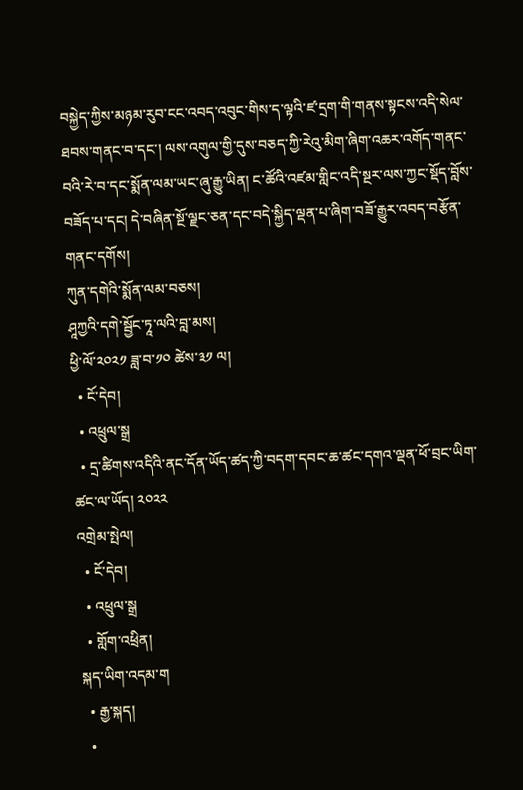བསྐྱེད་ཀྱིས་མཉམ་རུབ་ངང་འབད་འབུང་གིས་ད་ལྟའི་ཛ་དྲག་གི་གནས་སྟངས་འདི་སེལ་ཐབས་གནང་བ་དང་། ལས་འགུལ་གྱི་དུས་བཅད་ཀྱི་རེའུ་མིག་ཞིག་འཆར་འགོད་གནང་བའི་རེ་བ་དང་སྨོན་ལམ་ཡང་ཞུ་རྒྱུ་ཡིན། ང་ཚོའི་འཛམ་གླིང་འདི་སྔར་ལས་ཀྱང་སྡོད་བློས་བཟོད་པ་དང། དེ་བཞིན་སྔོ་ལྗང་ཅན་དང་བདེ་སྐྱིད་ལྡན་པ་ཞིག་བཟོ་རྒྱུར་འབད་བརྩོན་གནང་དགོས།
ཀུན་དགེའི་སྨོན་ལམ་བཅས།
ཤཱཀྱའི་དགེ་སྦྱོང་ཏཱ་ལའི་བླ་མས།
ཕྱི་ལོ་༢༠༢༡ ཟླ་བ་༡༠ ཚེས་༣༡ ལ།
  • ངོ་དེབ།
  • འཕྲུལ་སྒྲ
  • དྲ་ཚིགས་འདིའི་ནང་དོན་ཡོད་ཚད་ཀྱི་བདག་དབང་ཆ་ཚང་དགའ་ལྡན་ཕོ་བྲང་ཡིག་ཚང་ལ་ཡོད། ༢༠༢༢
འགྲེམ་སྤེལ།
  • ངོ་དེབ།
  • འཕྲུལ་སྒྲ
  • གློག་འཕྲིན།
སྐད་ཡིག་འདམ་ག
  • རྒྱ་སྐད།
  •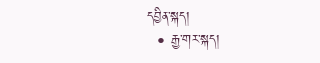དབྱིན་སྐད།
  • རྒྱ་གར་སྐད།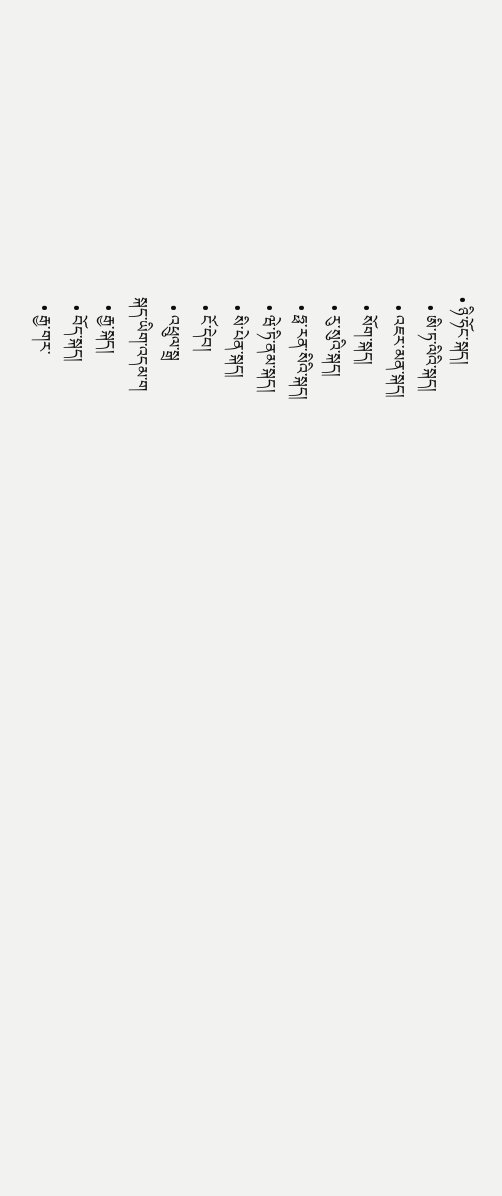• ཉི་ཧོང་སྐད།
  • ཨི་ཏ་ལིའི་སྐད།
  • འཇར་མན་སྐད།
  • སོག་སྐད།
  • རུ་སུའི་སྐད།
  • ཧྥ་རན་སིའི་སྐད།
  • ཝེ་ཏི་ནམ་སྐད།
  • སི་པེན་སྐད།
  • ངོ་དེབ།
  • འཕྲུལ་སྒྲ
སྐད་ཡིག་འདམ་ག
  • རྒྱ་སྐད།
  • བོད་སྐད།
  • རྒྱ་གར་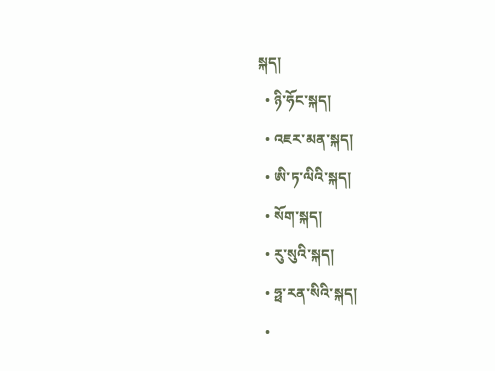སྐད།
  • ཉི་ཧོང་སྐད།
  • འཇར་མན་སྐད།
  • ཨི་ཏ་ལིའི་སྐད།
  • སོག་སྐད།
  • རུ་སུའི་སྐད།
  • ཧྥ་རན་སིའི་སྐད།
  •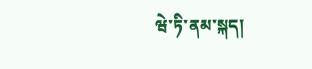ཝེ་ཏི་ནམ་སྐད།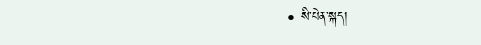• སི་པེན་སྐད།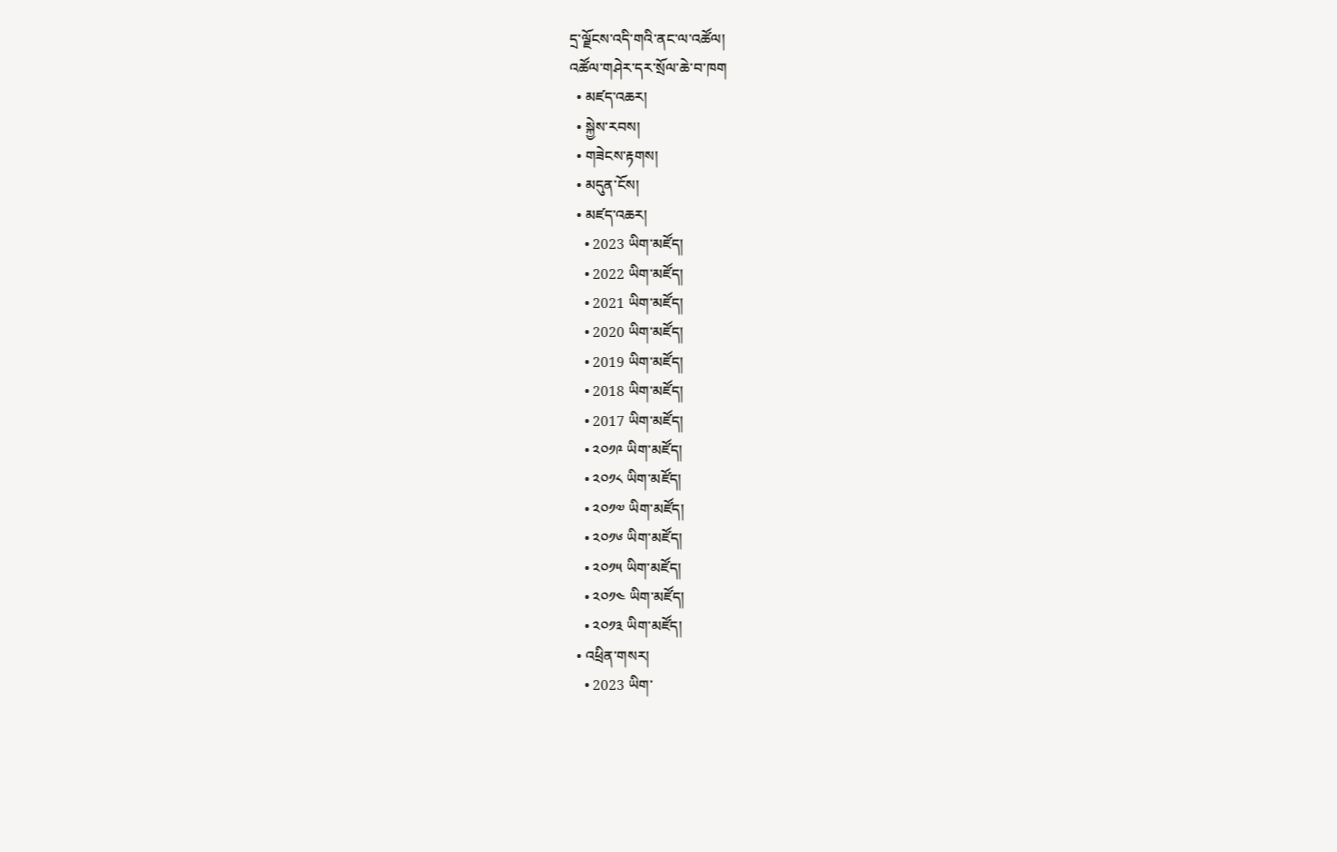དྲ་ལྗོངས་འདི་གའི་ནང་ལ་འཚོལ།
འཚོལ་གཤེར་དར་སྲོལ་ཆེ་བ་ཁག
  • མཛད་འཆར།
  • སྐྱེས་རབས།
  • གཟེངས་རྟགས།
  • མདུན་ངོས།
  • མཛད་འཆར།
    • 2023 ཡིག་མཛོད།
    • 2022 ཡིག་མཛོད།
    • 2021 ཡིག་མཛོད།
    • 2020 ཡིག་མཛོད།
    • 2019 ཡིག་མཛོད།
    • 2018 ཡིག་མཛོད།
    • 2017 ཡིག་མཛོད།
    • ༢༠༡༩ ཡིག་མཛོད།
    • ༢༠༡༨ ཡིག་མཛོད།
    • ༢༠༡༧ ཡིག་མཛོད།
    • ༢༠༡༦ ཡིག་མཛོད།
    • ༢༠༡༥ ཡིག་མཛོད།
    • ༢༠༡༤ ཡིག་མཛོད།
    • ༢༠༡༣ ཡིག་མཛོད།
  • འཕྲིན་གསར།
    • 2023 ཡིག་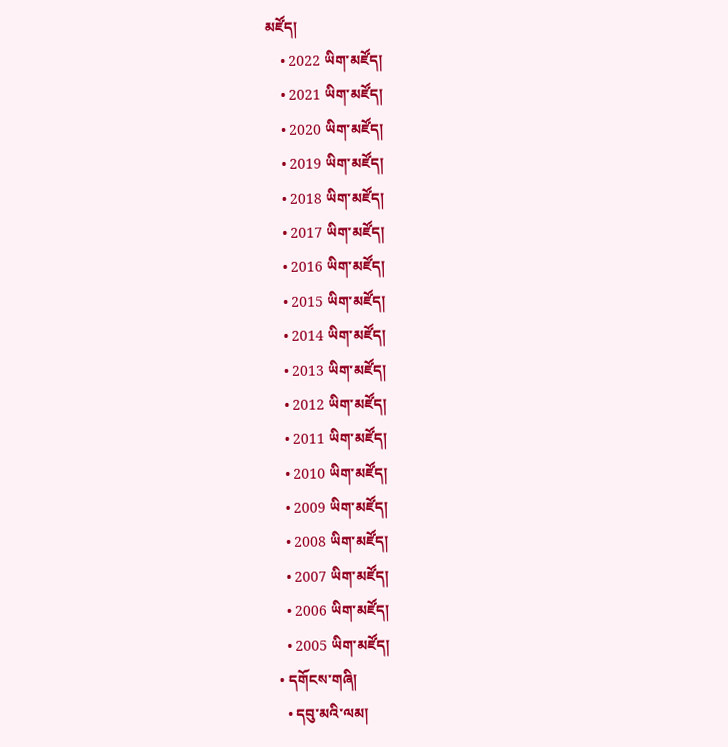མཛོད།
    • 2022 ཡིག་མཛོད།
    • 2021 ཡིག་མཛོད།
    • 2020 ཡིག་མཛོད།
    • 2019 ཡིག་མཛོད།
    • 2018 ཡིག་མཛོད།
    • 2017 ཡིག་མཛོད།
    • 2016 ཡིག་མཛོད།
    • 2015 ཡིག་མཛོད།
    • 2014 ཡིག་མཛོད།
    • 2013 ཡིག་མཛོད།
    • 2012 ཡིག་མཛོད།
    • 2011 ཡིག་མཛོད།
    • 2010 ཡིག་མཛོད།
    • 2009 ཡིག་མཛོད།
    • 2008 ཡིག་མཛོད།
    • 2007 ཡིག་མཛོད།
    • 2006 ཡིག་མཛོད།
    • 2005 ཡིག་མཛོད།
  • དགོངས་གཞི།
    • དབུ་མའི་ལམ།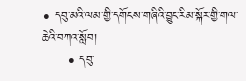• དབུ་མའི་ལམ་གྱི་དགོངས་གཞིའི་བྱུང་རིམ་སྐོར་གྱི་གལ་ཆེའི་བཀའ་སློབ།
      • དབུ་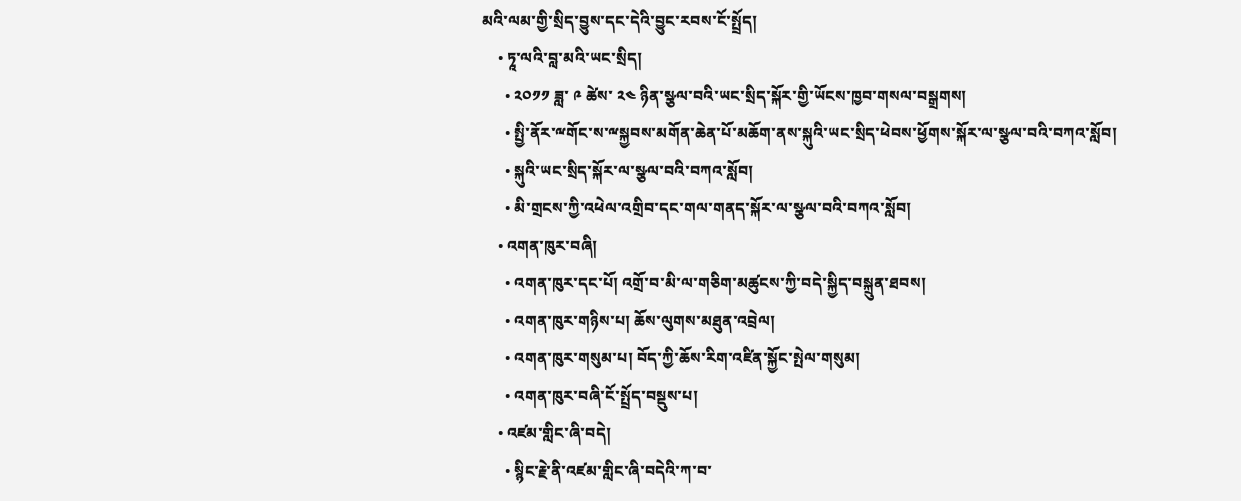མའི་ལམ་གྱི་སྲིད་བྱུས་དང་དེའི་བྱུང་རབས་ངོ་སྤྲོད།
    • ཏཱ་ལའི་བླ་མའི་ཡང་སྲིད།
      • ༢༠༡༡ ཟླ་ ༩ ཚེས་ ༢༤ ཉིན་སྩལ་བའི་ཡང་སྲིད་སྐོར་གྱི་ཡོངས་ཁྱབ་གསལ་བསྒྲགས།
      • སྤྱི་ནོར་ྋགོང་ས་ྋསྐྱབས་མགོན་ཆེན་པོ་མཆོག་ནས་སྐུའི་ཡང་སྲིད་ཕེབས་ཕྱོགས་སྐོར་ལ་སྩལ་བའི་བཀའ་སློབ།
      • སྐུའི་ཡང་སྲིད་སྐོར་ལ་སྩལ་བའི་བཀའ་སློབ།
      • མི་གྲངས་ཀྱི་འཕེལ་འགྲིབ་དང་གལ་གནད་སྐོར་ལ་སྩལ་བའི་བཀའ་སློབ།
    • འགན་ཁུར་བཞི།
      • འགན་ཁུར་དང་པོ། འགྲོ་བ་མི་ལ་གཅིག་མཚུངས་ཀྱི་བདེ་སྐྱིད་བསྐྲུན་ཐབས།
      • འགན་ཁུར་གཉིས་པ། ཆོས་ལུགས་མཐུན་འབྲེལ།
      • འགན་ཁུར་གསུམ་པ། བོད་ཀྱི་ཆོས་རིག་འཛིན་སྐྱོང་སྤེལ་གསུམ།
      • འགན་ཁུར་བཞི་ངོ་སྤྲོད་བསྡུས་པ།
    • འཛམ་གླིང་ཞི་བདེ།
      • སྙིང་རྗེ་ནི་འཛམ་གླིང་ཞི་བདེའི་ཀ་བ་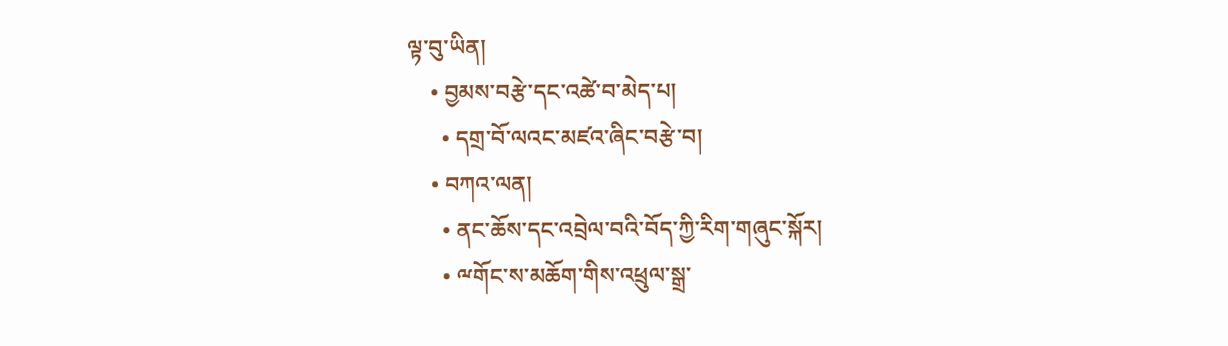ལྟ་བུ་ཡིན།
    • བྱམས་བརྩེ་དང་འཚེ་བ་མེད་པ།
      • དགྲ་བོ་ལའང་མཛའ་ཞིང་བརྩེ་བ།
    • བཀའ་ལན།
      • ནང་ཆོས་དང་འབྲེལ་བའི་བོད་ཀྱི་རིག་གཞུང་སྐོར།
      • ྋགོང་ས་མཆོག་གིས་འཕྲུལ་སྒྲ་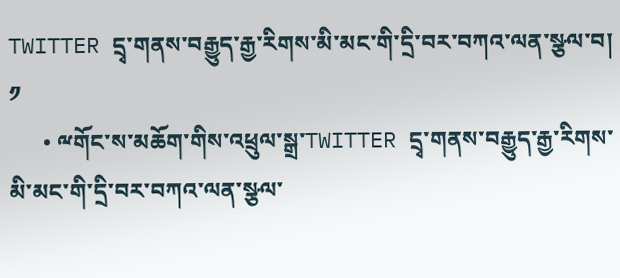TWITTER དྲྭ་གནས་བརྒྱུད་རྒྱ་རིགས་མི་མང་གི་དྲི་བར་བཀའ་ལན་སྩལ་བ། ༡
      • ྋགོང་ས་མཆོག་གིས་འཕྲུལ་སྒྲ་TWITTER དྲྭ་གནས་བརྒྱུད་རྒྱ་རིགས་མི་མང་གི་དྲི་བར་བཀའ་ལན་སྩལ་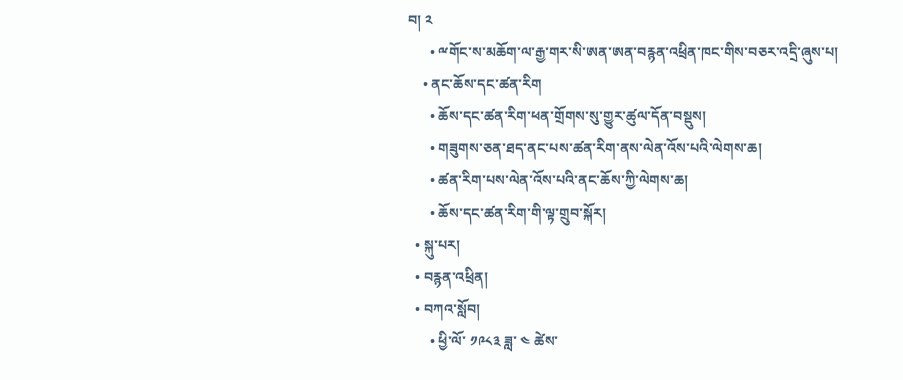བ། ༢
      • ྋགོང་ས་མཆོག་ལ་རྒྱ་གར་སི་ཨན་ཨན་བརྙན་འཕྲིན་ཁང་གིས་བཅར་འདྲི་ཞུས་པ།
    • ནང་ཆོས་དང་ཚན་རིག
      • ཆོས་དང་ཚན་རིག་ཕན་གྲོགས་སུ་གྱུར་ཚུལ་དོན་བསྡུས།
      • གཟུགས་ཅན་ཐད་ནང་པས་ཚན་རིག་ནས་ལེན་འོས་པའི་ལེགས་ཆ།
      • ཚན་རིག་པས་ལེན་འོས་པའི་ནང་ཆོས་ཀྱི་ལེགས་ཆ།
      • ཆོས་དང་ཚན་རིག་གི་ལྟ་གྲུབ་སྐོར།
  • སྐུ་པར།
  • བརྙན་འཕྲིན།
  • བཀའ་སློབ།
      • ཕྱི་ལོ་ ༡༩༨༣ ཟླ་ ༤ ཚེས་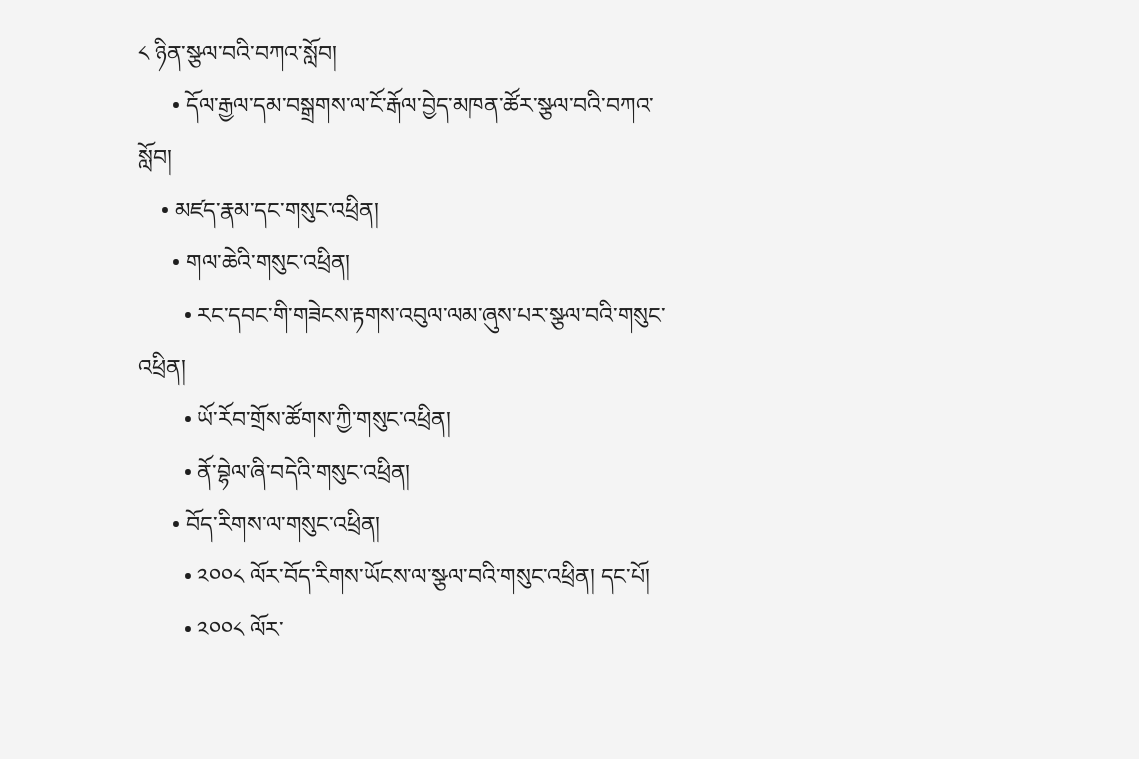༨ ཉིན་སྩལ་བའི་བཀའ་སློབ།
      • དོལ་རྒྱལ་དམ་བསྒྲགས་ལ་ངོ་རྒོལ་བྱེད་མཁན་ཚོར་སྩལ་བའི་བཀའ་སློབ།
    • མཛད་རྣམ་དང་གསུང་འཕྲིན།
      • གལ་ཆེའི་གསུང་འཕྲིན།
        • རང་དབང་གི་གཟེངས་རྟགས་འབུལ་ལམ་ཞུས་པར་སྩལ་བའི་གསུང་འཕྲིན།
        • ཡོ་རོབ་གྲོས་ཚོགས་ཀྱི་གསུང་འཕྲིན།
        • ནོ་བྷེལ་ཞི་བདེའི་གསུང་འཕྲིན།
      • བོད་རིགས་ལ་གསུང་འཕྲིན།
        • ༢༠༠༨ ལོར་བོད་རིགས་ཡོངས་ལ་སྩལ་བའི་གསུང་འཕྲིན། དང་པོ།
        • ༢༠༠༨ ལོར་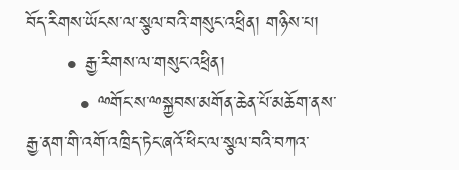བོད་རིགས་ཡོངས་ལ་སྩལ་བའི་གསུང་འཕྲིན། གཉིས་པ།
      • རྒྱ་རིགས་ལ་གསུང་འཕྲིན།
        • ྋགོང་ས་ྋསྐྱབས་མགོན་ཆེན་པོ་མཆོག་ནས་རྒྱ་ནག་གི་འགོ་འཁྲིད་ཏེང་ཞའོ་ཕིང་ལ་སྩལ་བའི་བཀའ་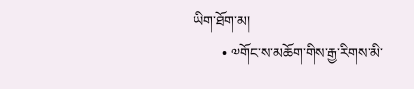ཡིག་ཐོག་མ།
        • ༧གོང་ས་མཆོག་གིས་རྒྱ་རིགས་མི་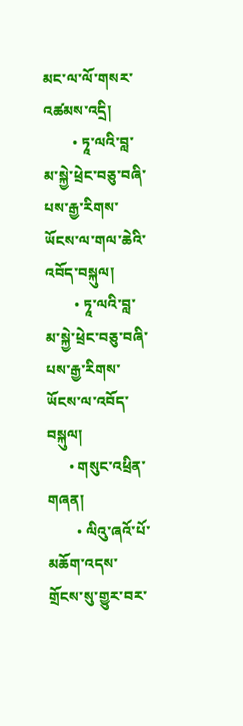མང་ལ་ལོ་གསར་འཚམས་འདྲི།
        • ཏཱ་ལའི་བླ་མ་སྐྱེ་ཕྲེང་བཅུ་བཞི་པས་རྒྱ་རིགས་ཡོངས་ལ་གལ་ཆེའི་འབོད་བསྐུལ།
        • ཏཱ་ལའི་བླ་མ་སྐྱེ་ཕྲེང་བཅུ་བཞི་པས་རྒྱ་རིགས་ཡོངས་ལ་འབོད་བསྐུལ།
      • གསུང་འཕྲིན་གཞན།
        • ལིའུ་ཞའོ་པོ་མཆོག་འདས་གྲོངས་སུ་གྱུར་བར་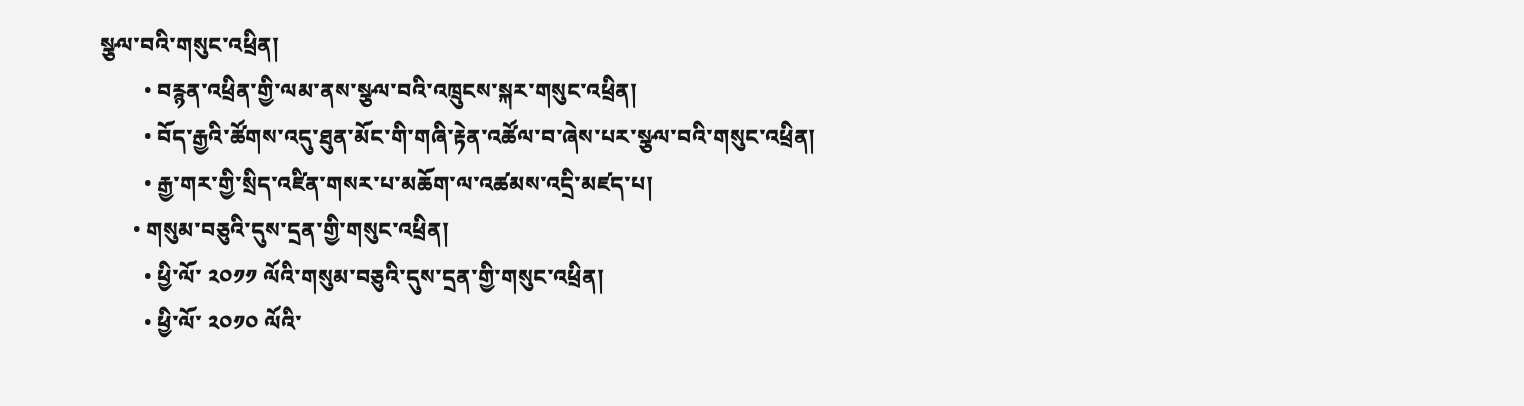སྩལ་བའི་གསུང་འཕྲིན།
        • བརྙན་འཕྲིན་གྱི་ལམ་ནས་སྩལ་བའི་འཁྲུངས་སྐར་གསུང་འཕྲིན།
        • བོད་རྒྱའི་ཚོགས་འདུ་ཐུན་མོང་གི་གཞི་རྟེན་འཚོལ་བ་ཞེས་པར་སྩལ་བའི་གསུང་འཕྲིན།
        • རྒྱ་གར་གྱི་སྲིད་འཛིན་གསར་པ་མཆོག་ལ་འཚམས་འདྲི་མཛད་པ།
      • གསུམ་བཅུའི་དུས་དྲན་གྱི་གསུང་འཕྲིན།
        • ཕྱི་ལོ་ ༢༠༡༡ ལོའི་གསུམ་བཅུའི་དུས་དྲན་གྱི་གསུང་འཕྲིན།
        • ཕྱི་ལོ་ ༢༠༡༠ ལོའི་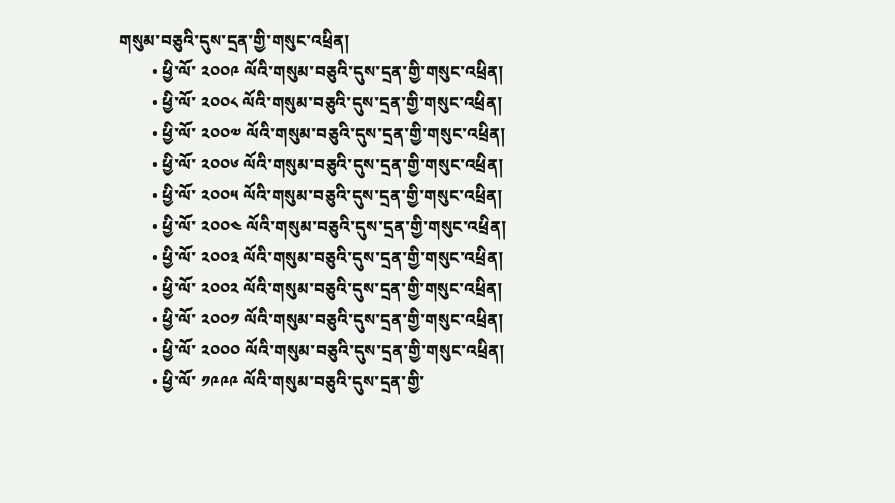གསུམ་བཅུའི་དུས་དྲན་གྱི་གསུང་འཕྲིན།
        • ཕྱི་ལོ་ ༢༠༠༩ ལོའི་གསུམ་བཅུའི་དུས་དྲན་གྱི་གསུང་འཕྲིན།
        • ཕྱི་ལོ་ ༢༠༠༨ ལོའི་གསུམ་བཅུའི་དུས་དྲན་གྱི་གསུང་འཕྲིན།
        • ཕྱི་ལོ་ ༢༠༠༧ ལོའི་གསུམ་བཅུའི་དུས་དྲན་གྱི་གསུང་འཕྲིན།
        • ཕྱི་ལོ་ ༢༠༠༦ ལོའི་གསུམ་བཅུའི་དུས་དྲན་གྱི་གསུང་འཕྲིན།
        • ཕྱི་ལོ་ ༢༠༠༥ ལོའི་གསུམ་བཅུའི་དུས་དྲན་གྱི་གསུང་འཕྲིན།
        • ཕྱི་ལོ་ ༢༠༠༤ ལོའི་གསུམ་བཅུའི་དུས་དྲན་གྱི་གསུང་འཕྲིན།
        • ཕྱི་ལོ་ ༢༠༠༣ ལོའི་གསུམ་བཅུའི་དུས་དྲན་གྱི་གསུང་འཕྲིན།
        • ཕྱི་ལོ་ ༢༠༠༢ ལོའི་གསུམ་བཅུའི་དུས་དྲན་གྱི་གསུང་འཕྲིན།
        • ཕྱི་ལོ་ ༢༠༠༡ ལོའི་གསུམ་བཅུའི་དུས་དྲན་གྱི་གསུང་འཕྲིན།
        • ཕྱི་ལོ་ ༢༠༠༠ ལོའི་གསུམ་བཅུའི་དུས་དྲན་གྱི་གསུང་འཕྲིན།
        • ཕྱི་ལོ་ ༡༩༩༩ ལོའི་གསུམ་བཅུའི་དུས་དྲན་གྱི་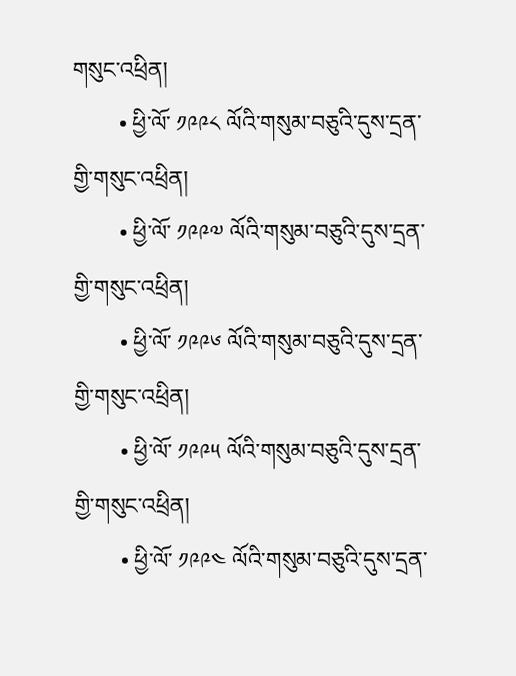གསུང་འཕྲིན།
        • ཕྱི་ལོ་ ༡༩༩༨ ལོའི་གསུམ་བཅུའི་དུས་དྲན་གྱི་གསུང་འཕྲིན།
        • ཕྱི་ལོ་ ༡༩༩༧ ལོའི་གསུམ་བཅུའི་དུས་དྲན་གྱི་གསུང་འཕྲིན།
        • ཕྱི་ལོ་ ༡༩༩༦ ལོའི་གསུམ་བཅུའི་དུས་དྲན་གྱི་གསུང་འཕྲིན།
        • ཕྱི་ལོ་ ༡༩༩༥ ལོའི་གསུམ་བཅུའི་དུས་དྲན་གྱི་གསུང་འཕྲིན།
        • ཕྱི་ལོ་ ༡༩༩༤ ལོའི་གསུམ་བཅུའི་དུས་དྲན་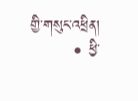གྱི་གསུང་འཕྲིན།
        • ཕྱི་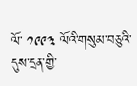ལོ་ ༡༩༩༣ ལོའི་གསུམ་བཅུའི་དུས་དྲན་གྱི་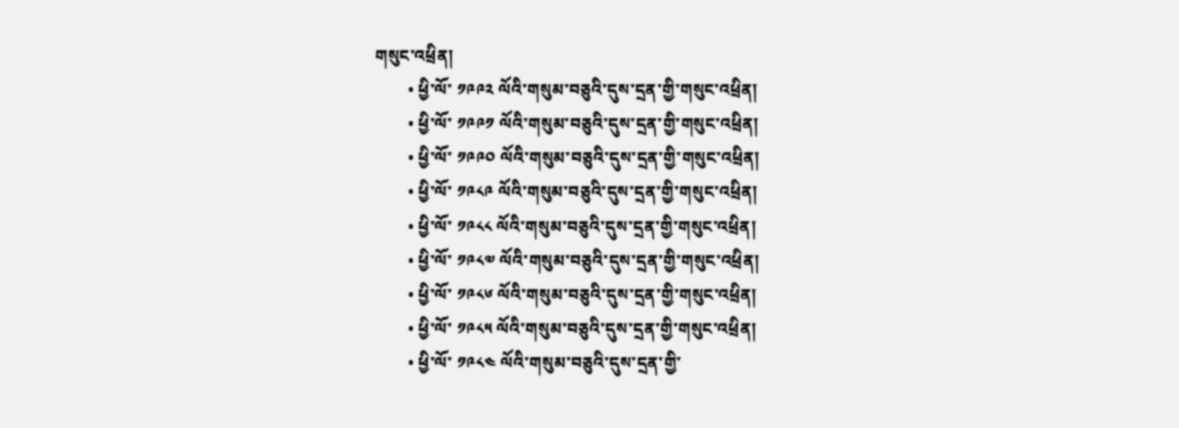གསུང་འཕྲིན།
        • ཕྱི་ལོ་ ༡༩༩༢ ལོའི་གསུམ་བཅུའི་དུས་དྲན་གྱི་གསུང་འཕྲིན།
        • ཕྱི་ལོ་ ༡༩༩༡ ལོའི་གསུམ་བཅུའི་དུས་དྲན་གྱི་གསུང་འཕྲིན།
        • ཕྱི་ལོ་ ༡༩༩༠ ལོའི་གསུམ་བཅུའི་དུས་དྲན་གྱི་གསུང་འཕྲིན།
        • ཕྱི་ལོ་ ༡༩༨༩ ལོའི་གསུམ་བཅུའི་དུས་དྲན་གྱི་གསུང་འཕྲིན།
        • ཕྱི་ལོ་ ༡༩༨༨ ལོའི་གསུམ་བཅུའི་དུས་དྲན་གྱི་གསུང་འཕྲིན།
        • ཕྱི་ལོ་ ༡༩༨༧ ལོའི་གསུམ་བཅུའི་དུས་དྲན་གྱི་གསུང་འཕྲིན།
        • ཕྱི་ལོ་ ༡༩༨༦ ལོའི་གསུམ་བཅུའི་དུས་དྲན་གྱི་གསུང་འཕྲིན།
        • ཕྱི་ལོ་ ༡༩༨༥ ལོའི་གསུམ་བཅུའི་དུས་དྲན་གྱི་གསུང་འཕྲིན།
        • ཕྱི་ལོ་ ༡༩༨༤ ལོའི་གསུམ་བཅུའི་དུས་དྲན་གྱི་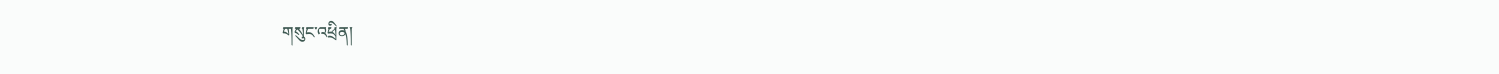གསུང་འཕྲིན།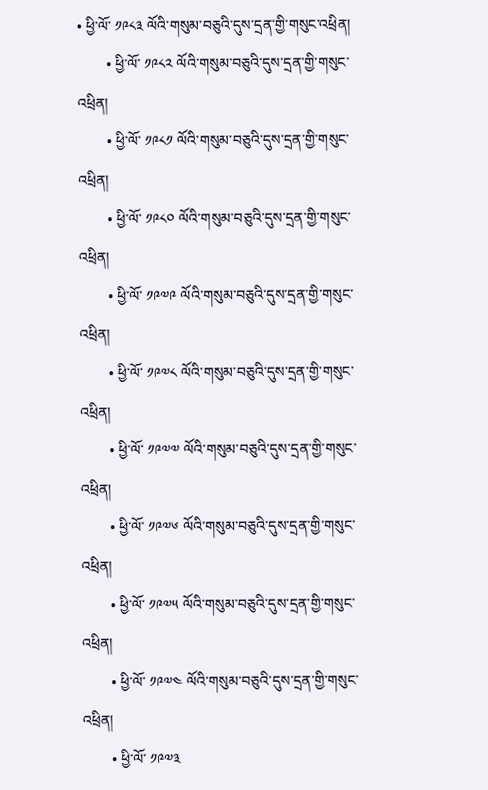• ཕྱི་ལོ་ ༡༩༨༣ ལོའི་གསུམ་བཅུའི་དུས་དྲན་གྱི་གསུང་འཕྲིན།
        • ཕྱི་ལོ་ ༡༩༨༢ ལོའི་གསུམ་བཅུའི་དུས་དྲན་གྱི་གསུང་འཕྲིན།
        • ཕྱི་ལོ་ ༡༩༨༡ ལོའི་གསུམ་བཅུའི་དུས་དྲན་གྱི་གསུང་འཕྲིན།
        • ཕྱི་ལོ་ ༡༩༨༠ ལོའི་གསུམ་བཅུའི་དུས་དྲན་གྱི་གསུང་འཕྲིན།
        • ཕྱི་ལོ་ ༡༩༧༩ ལོའི་གསུམ་བཅུའི་དུས་དྲན་གྱི་གསུང་འཕྲིན།
        • ཕྱི་ལོ་ ༡༩༧༨ ལོའི་གསུམ་བཅུའི་དུས་དྲན་གྱི་གསུང་འཕྲིན།
        • ཕྱི་ལོ་ ༡༩༧༧ ལོའི་གསུམ་བཅུའི་དུས་དྲན་གྱི་གསུང་འཕྲིན།
        • ཕྱི་ལོ་ ༡༩༧༦ ལོའི་གསུམ་བཅུའི་དུས་དྲན་གྱི་གསུང་འཕྲིན།
        • ཕྱི་ལོ་ ༡༩༧༥ ལོའི་གསུམ་བཅུའི་དུས་དྲན་གྱི་གསུང་འཕྲིན།
        • ཕྱི་ལོ་ ༡༩༧༤ ལོའི་གསུམ་བཅུའི་དུས་དྲན་གྱི་གསུང་འཕྲིན།
        • ཕྱི་ལོ་ ༡༩༧༣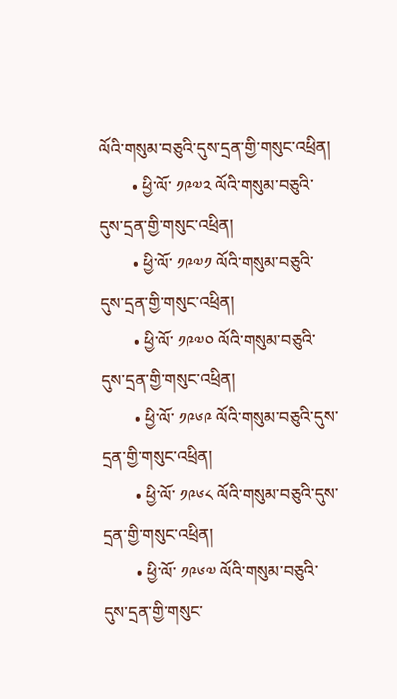ལོའི་གསུམ་བཅུའི་དུས་དྲན་གྱི་གསུང་འཕྲིན།
        • ཕྱི་ལོ་ ༡༩༧༢ ལོའི་གསུམ་བཅུའི་དུས་དྲན་གྱི་གསུང་འཕྲིན།
        • ཕྱི་ལོ་ ༡༩༧༡ ལོའི་གསུམ་བཅུའི་དུས་དྲན་གྱི་གསུང་འཕྲིན།
        • ཕྱི་ལོ་ ༡༩༧༠ ལོའི་གསུམ་བཅུའི་དུས་དྲན་གྱི་གསུང་འཕྲིན།
        • ཕྱི་ལོ་ ༡༩༦༩ ལོའི་གསུམ་བཅུའི་དུས་དྲན་གྱི་གསུང་འཕྲིན།
        • ཕྱི་ལོ་ ༡༩༦༨ ལོའི་གསུམ་བཅུའི་དུས་དྲན་གྱི་གསུང་འཕྲིན།
        • ཕྱི་ལོ་ ༡༩༦༧ ལོའི་གསུམ་བཅུའི་དུས་དྲན་གྱི་གསུང་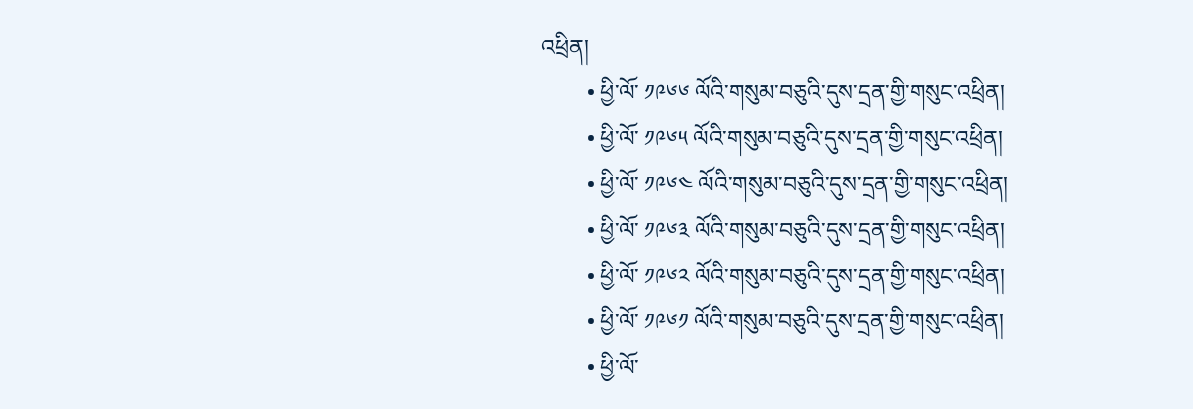འཕྲིན།
        • ཕྱི་ལོ་ ༡༩༦༦ ལོའི་གསུམ་བཅུའི་དུས་དྲན་གྱི་གསུང་འཕྲིན།
        • ཕྱི་ལོ་ ༡༩༦༥ ལོའི་གསུམ་བཅུའི་དུས་དྲན་གྱི་གསུང་འཕྲིན།
        • ཕྱི་ལོ་ ༡༩༦༤ ལོའི་གསུམ་བཅུའི་དུས་དྲན་གྱི་གསུང་འཕྲིན།
        • ཕྱི་ལོ་ ༡༩༦༣ ལོའི་གསུམ་བཅུའི་དུས་དྲན་གྱི་གསུང་འཕྲིན།
        • ཕྱི་ལོ་ ༡༩༦༢ ལོའི་གསུམ་བཅུའི་དུས་དྲན་གྱི་གསུང་འཕྲིན།
        • ཕྱི་ལོ་ ༡༩༦༡ ལོའི་གསུམ་བཅུའི་དུས་དྲན་གྱི་གསུང་འཕྲིན།
        • ཕྱི་ལོ་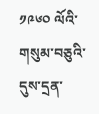༡༩༦༠ ལོའི་གསུམ་བཅུའི་དུས་དྲན་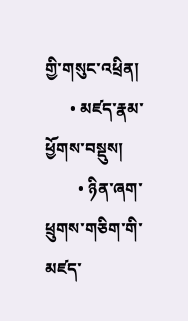གྱི་གསུང་འཕྲིན།
      • མཛད་རྣམ་ཕྱོགས་བསྡུས།
        • ཉིན་ཞག་ཕྲུགས་གཅིག་གི་མཛད་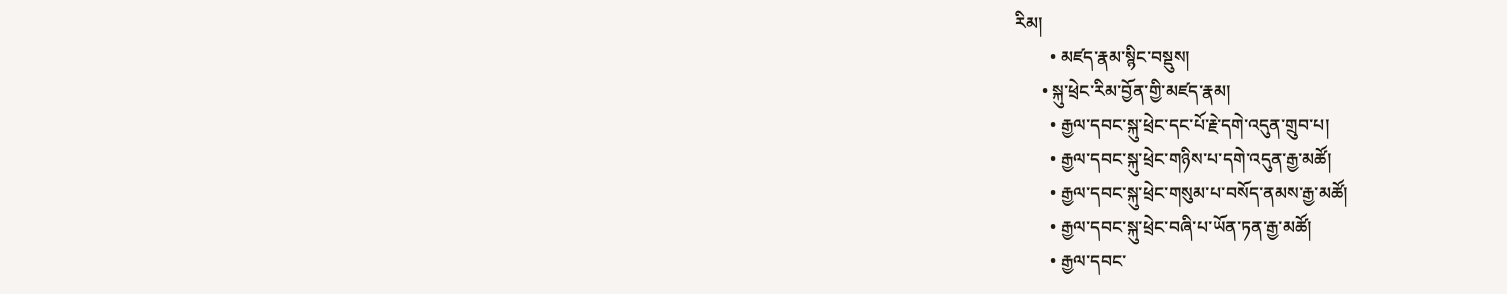རིམ།
        • མཛད་རྣམ་སྙིང་བསྡུས།
      • སྐུ་ཕྲེང་རིམ་བྱོན་གྱི་མཛད་རྣམ།
        • རྒྱལ་དབང་སྐུ་ཕྲེང་དང་པོ་རྗེ་དགེ་འདུན་གྲུབ་པ།
        • རྒྱལ་དབང་སྐུ་ཕྲེང་གཉིས་པ་དགེ་འདུན་རྒྱ་མཚོ།
        • རྒྱལ་དབང་སྐུ་ཕྲེང་གསུམ་པ་བསོད་ནམས་རྒྱ་མཚོ།
        • རྒྱལ་དབང་སྐུ་ཕྲེང་བཞི་པ་ཡོན་ཏན་རྒྱ་མཚོ།
        • རྒྱལ་དབང་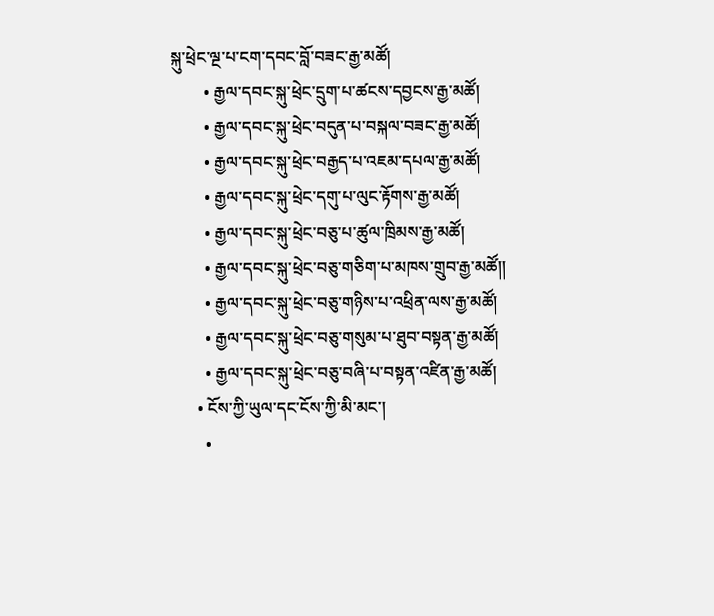སྐུ་ཕྲེང་ལྔ་པ་ངག་དབང་བློ་བཟང་རྒྱ་མཚོ།
        • རྒྱལ་དབང་སྐུ་ཕྲེང་དྲུག་པ་ཚངས་དབྱངས་རྒྱ་མཚོ།
        • རྒྱལ་དབང་སྐུ་ཕྲེང་བདུན་པ་བསྐལ་བཟང་རྒྱ་མཚོ།
        • རྒྱལ་དབང་སྐུ་ཕྲེང་བརྒྱད་པ་འཇམ་དཔལ་རྒྱ་མཚོ།
        • རྒྱལ་དབང་སྐུ་ཕྲེང་དགུ་པ་ལུང་རྟོགས་རྒྱ་མཚོ།
        • རྒྱལ་དབང་སྐུ་ཕྲེང་བཅུ་པ་ཚུལ་ཁྲིམས་རྒྱ་མཚོ།
        • རྒྱལ་དབང་སྐུ་ཕྲེང་བཅུ་གཅིག་པ་མཁས་གྲུབ་རྒྱ་མཚོ།།
        • རྒྱལ་དབང་སྐུ་ཕྲེང་བཅུ་གཉིས་པ་འཕྲིན་ལས་རྒྱ་མཚོ།
        • རྒྱལ་དབང་སྐུ་ཕྲེང་བཅུ་གསུམ་པ་ཐུབ་བསྟན་རྒྱ་མཚོ།
        • རྒྱལ་དབང་སྐུ་ཕྲེང་བཅུ་བཞི་པ་བསྟན་འཛིན་རྒྱ་མཚོ།
      • ངོས་ཀྱི་ཡུལ་དང་ངོས་ཀྱི་མི་མང་།
        •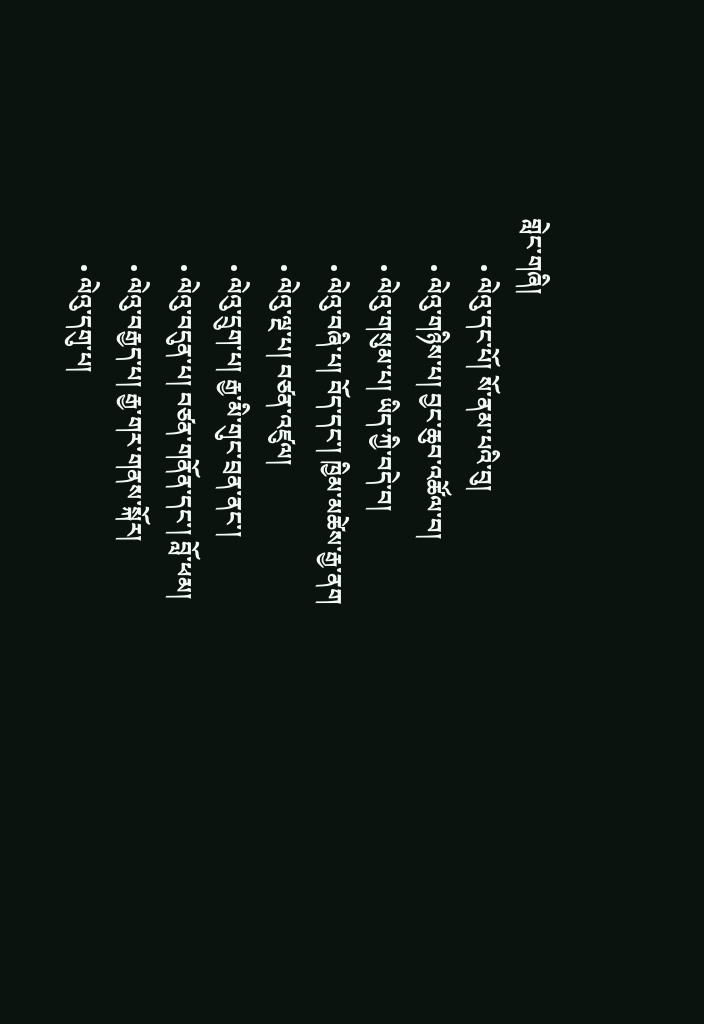གླེང་གཞི།
        • ལེའུ་དང་པོ། སོ་ནམ་པའི་བུ།
        • ལེའུ་གཉིས་པ། བྱང་ཆུབ་འཚོལ་བ།
        • ལེའུ་གསུམ་པ། ཡིད་ཀྱི་བདེ་བ།
        • ལེའུ་བཞི་པ། བོད་དང་། ཁྱིམ་མཚེས་རྒྱ་ནག
        • ལེའུ་ལྔ་པ། བཙན་འཛུལ།
        • ལེའུ་དྲུག་པ། རྒྱ་མི་གུང་བྲན་ནང་།
        • ལེའུ་བདུན་པ། བཙན་གནོན་དང་། བློ་ཕམ།
        • ལེའུ་བརྒྱད་པ། རྒྱ་གར་གནས་སྐོར།
        • ལེའུ་དགུ་པ།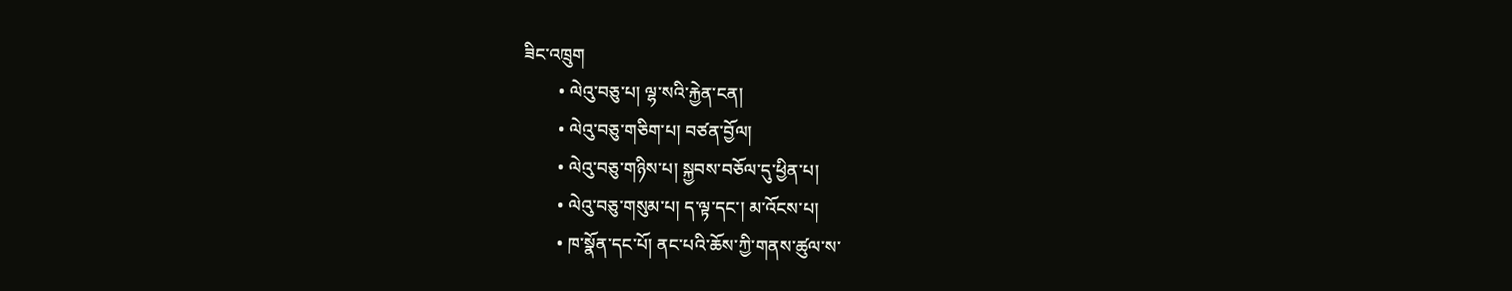ཟིང་འཁྲུག
        • ལེའུ་བཅུ་པ། ལྷ་སའི་རྐྱེན་ངན།
        • ལེའུ་བཅུ་གཅིག་པ། བཙན་བྱོལ།
        • ལེའུ་བཅུ་གཉིས་པ། སྐྱབས་བཅོལ་དུ་ཕྱིན་པ།
        • ལེའུ་བཅུ་གསུམ་པ། ད་ལྟ་དང་། མ་འོངས་པ།
        • ཁ་སྣོན་དང་པོ། ནང་པའི་ཆོས་ཀྱི་གནས་ཚུལ་ས་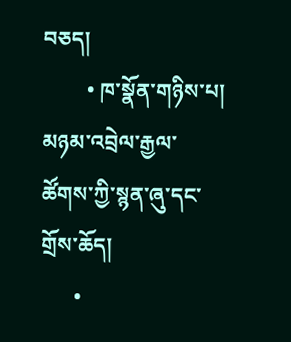བཅད།
        • ཁ་སྣོན་གཉིས་པ། མཉམ་འབྲེལ་རྒྱལ་ཚོགས་ཀྱི་སྙན་ཞུ་དང་གྲོས་ཆོད།
      •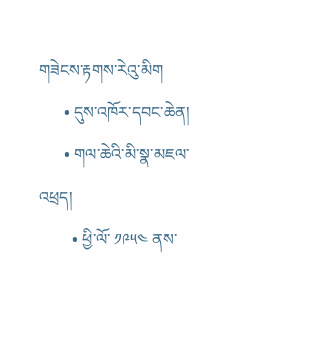གཟེངས་རྟགས་རེའུ་མིག
      • དུས་འཁོར་དབང་ཆེན།
      • གལ་ཆེའི་མི་སྣ་མཇལ་འཕྲད།
        • ཕྱི་ལོ་ ༡༩༥༤ ནས་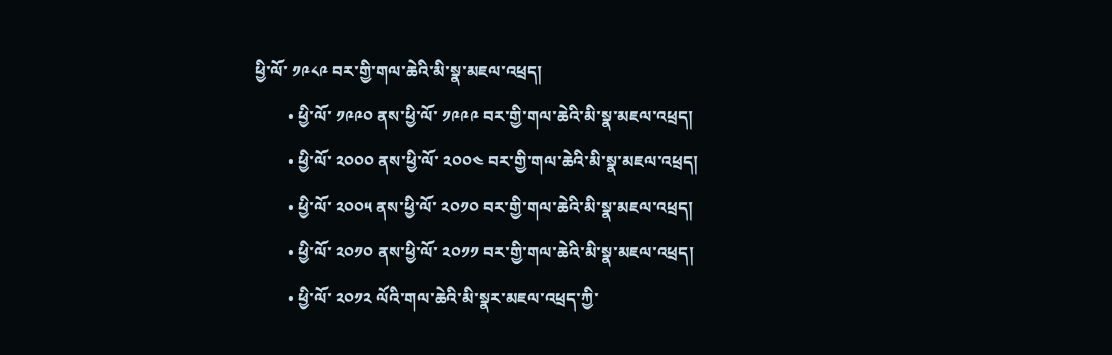ཕྱི་ལོ་ ༡༩༨༩ བར་གྱི་གལ་ཆེའི་མི་སྣ་མཇལ་འཕྲད།
        • ཕྱི་ལོ་ ༡༩༩༠ ནས་ཕྱི་ལོ་ ༡༩༩༩ བར་གྱི་གལ་ཆེའི་མི་སྣ་མཇལ་འཕྲད།
        • ཕྱི་ལོ་ ༢༠༠༠ ནས་ཕྱི་ལོ་ ༢༠༠༤ བར་གྱི་གལ་ཆེའི་མི་སྣ་མཇལ་འཕྲད།
        • ཕྱི་ལོ་ ༢༠༠༥ ནས་ཕྱི་ལོ་ ༢༠༡༠ བར་གྱི་གལ་ཆེའི་མི་སྣ་མཇལ་འཕྲད།
        • ཕྱི་ལོ་ ༢༠༡༠ ནས་ཕྱི་ལོ་ ༢༠༡༡ བར་གྱི་གལ་ཆེའི་མི་སྣ་མཇལ་འཕྲད།
        • ཕྱི་ལོ་ ༢༠༡༢ ལོའི་གལ་ཆེའི་མི་སྣར་མཇལ་འཕྲད་ཀྱི་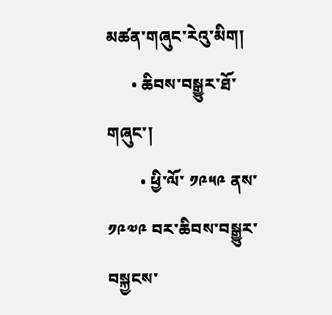མཚན་གཞུང་རེའུ་མིག།
      • ཆིབས་བསྒྱུར་ཐོ་གཞུང་།
        • ཕྱི་ལོ་ ༡༩༥༩ ནས་༡༩༧༩ བར་ཆིབས་བསྒྱུར་བསྐྱངས་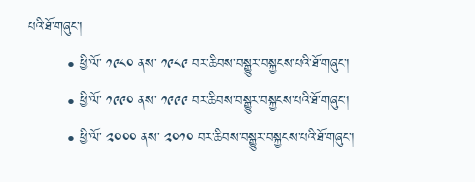པའི་ཐོ་གཞུང་།
        • ཕྱི་ལོ་ ༡༩༨༠ ནས་ ༡༩༨༩ བར་ཆིབས་བསྒྱུར་བསྐྱངས་པའི་ཐོ་གཞུང་།
        • ཕྱི་ལོ་ ༡༩༩༠ ནས་ ༡༩༩༩ བར་ཆིབས་བསྒྱུར་བསྐྱངས་པའི་ཐོ་གཞུང་།
        • ཕྱི་ལོ་ ༢༠༠༠ ནས་ ༢༠༡༠ བར་ཆིབས་བསྒྱུར་བསྐྱངས་པའི་ཐོ་གཞུང་།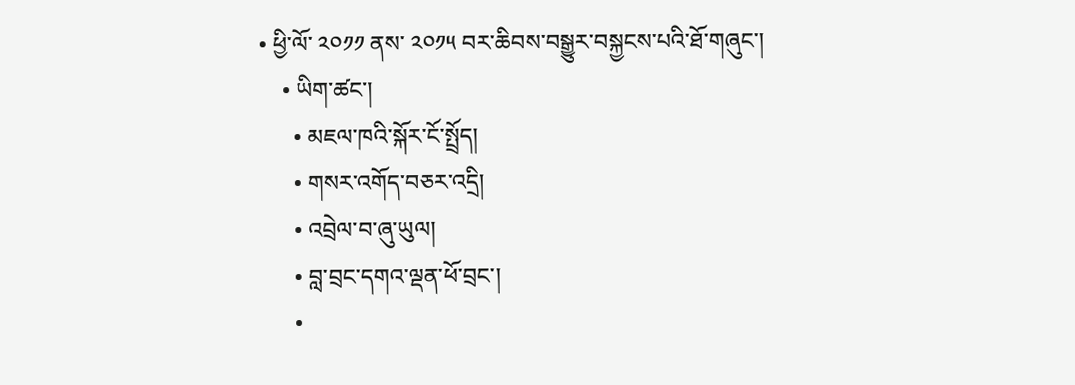• ཕྱི་ལོ་ ༢༠༡༡ ནས་ ༢༠༡༥ བར་ཆིབས་བསྒྱུར་བསྐྱངས་པའི་ཐོ་གཞུང་།
    • ཡིག་ཚང་།
      • མཇལ་ཁའི་སྐོར་ངོ་སྤྲོད།
      • གསར་འགོད་བཅར་འདྲི།
      • འབྲེལ་བ་ཞུ་ཡུལ།
      • བླ་བྲང་དགའ་ལྡན་ཕོ་བྲང་།
      •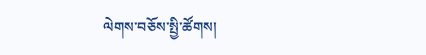ལེགས་བཅོས་སྤྱི་ཚོགས།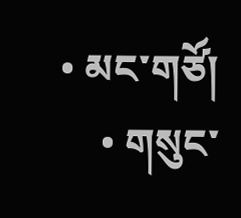• མང་གཙོ།
    • གསུང་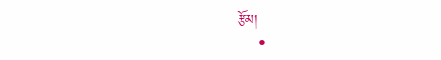རྩོམ།
    •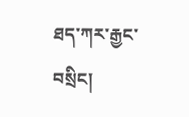ཐད་ཀར་རྒྱང་བསྲིང།